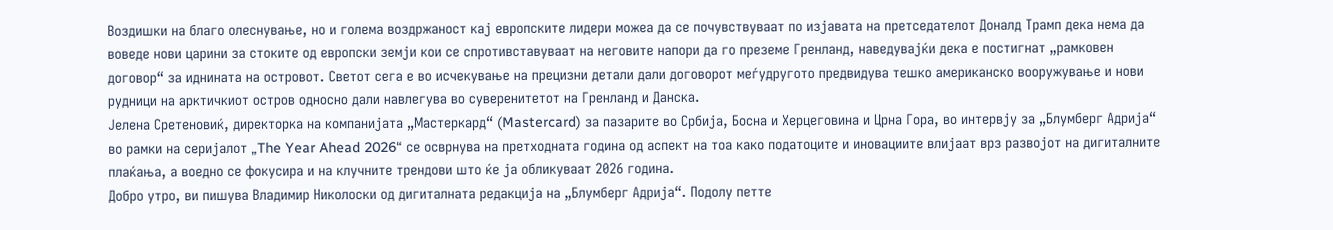Воздишки на благо олеснување, но и голема воздржаност кај европските лидери можеа да се почувствуваат по изјавата на претседателот Доналд Трамп дека нема да воведе нови царини за стоките од европски земји кои се спротивставуваат на неговите напори да го преземе Гренланд, наведувајќи дека е постигнат „рамковен договор“ за иднината на островот. Светот сега е во исчекување на прецизни детали дали договорот меѓудругото предвидува тешко американско вооружување и нови рудници на арктичкиот остров односно дали навлегува во суверенитетот на Гренланд и Данска.
Јелена Сретеновиќ, директорка на компанијата „Мастеркард“ (Mastercard) за пазарите во Србија, Босна и Херцеговина и Црна Гора, во интервју за „Блумберг Адрија“ во рамки на серијалот „The Year Ahead 2026“ се осврнува на претходната година од аспект на тоа како податоците и иновациите влијаат врз развојот на дигиталните плаќања, а воедно се фокусира и на клучните трендови што ќе ја обликуваат 2026 година.
Добро утро, ви пишува Владимир Николоски од дигиталната редакција на „Блумберг Адрија“. Подолу петте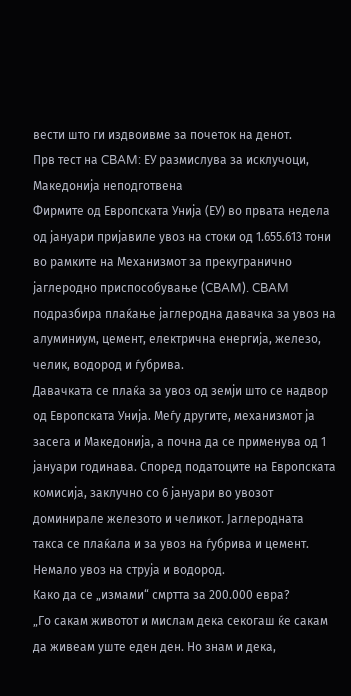вести што ги издвоивме за почеток на денот.
Прв тест на CBAM: ЕУ размислува за исклучоци, Македонија неподготвена
Фирмите од Европската Унија (ЕУ) во првата недела од јануари пријавиле увоз на стоки од 1.655.613 тони во рамките на Механизмот за прекугранично јаглеродно приспособување (CBAM). CBAM подразбира плаќање јаглеродна давачка за увоз на алуминиум, цемент, електрична енергија, железо, челик, водород и ѓубрива.
Давачката се плаќа за увоз од земји што се надвор од Европската Унија. Меѓу другите, механизмот ја засега и Македонија, а почна да се применува од 1 јануари годинава. Според податоците на Европската комисија, заклучно со 6 јануари во увозот доминирале железото и челикот. Јаглеродната такса се плаќала и за увоз на ѓубрива и цемент. Немало увоз на струја и водород.
Како да се „измами“ смртта за 200.000 евра?
„Го сакам животот и мислам дека секогаш ќе сакам да живеам уште еден ден. Но знам и дека,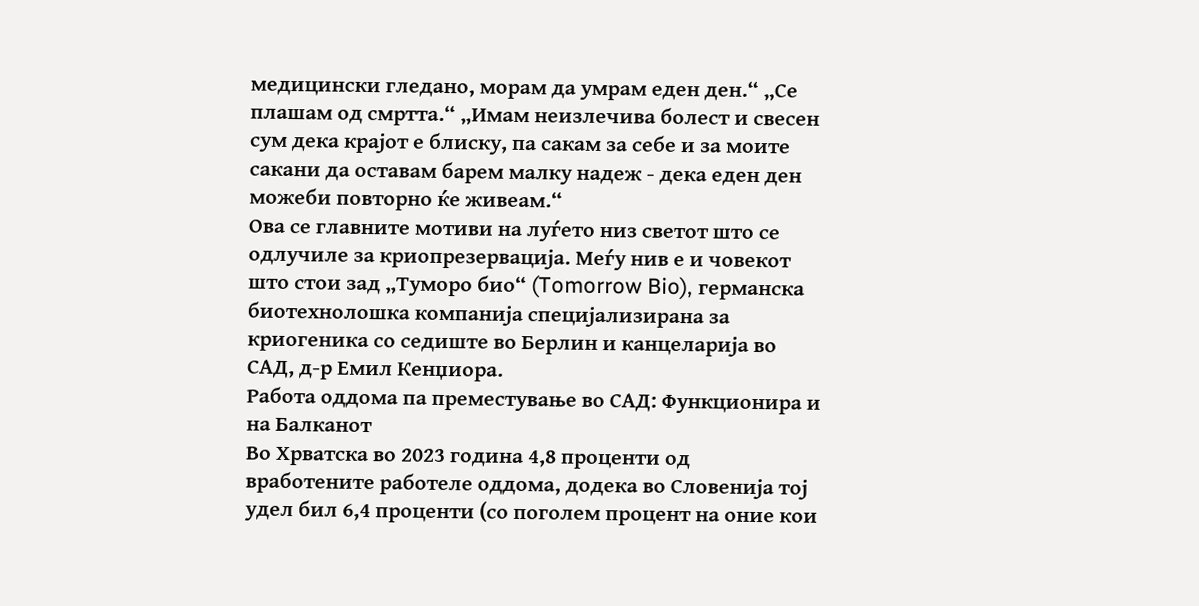медицински гледано, морам да умрам еден ден.“ „Се плашам од смртта.“ „Имам неизлечива болест и свесен сум дека крајот е блиску, па сакам за себе и за моите сакани да оставам барем малку надеж - дека еден ден можеби повторно ќе живеам.“
Ова се главните мотиви на луѓето низ светот што се одлучиле за криопрезервација. Меѓу нив е и човекот што стои зад „Туморо био“ (Tomorrow Bio), германска биотехнолошка компанија специјализирана за криогеника со седиште во Берлин и канцеларија во САД, д-р Емил Кенџиора.
Работа оддома па преместување во САД: Функционира и на Балканот
Во Хрватска во 2023 година 4,8 проценти од вработените работеле оддома, додека во Словенија тој удел бил 6,4 проценти (со поголем процент на оние кои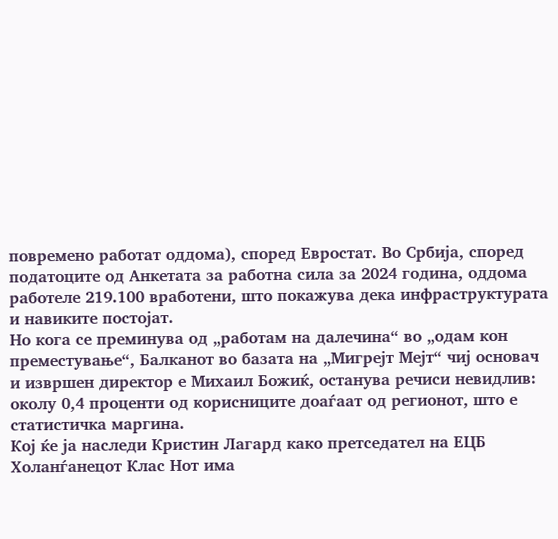повремено работат оддома), според Евростат. Во Србија, според податоците од Анкетата за работна сила за 2024 година, оддома работеле 219.100 вработени, што покажува дека инфраструктурата и навиките постојат.
Но кога се преминува од „работам на далечина“ во „одам кон преместување“, Балканот во базата на „Мигрејт Мејт“ чиј основач и извршен директор е Михаил Божиќ, останува речиси невидлив: околу 0,4 проценти од корисниците доаѓаат од регионот, што е статистичка маргина.
Кој ќе ја наследи Кристин Лагард како претседател на ЕЦБ
Холанѓанецот Клaс Нот има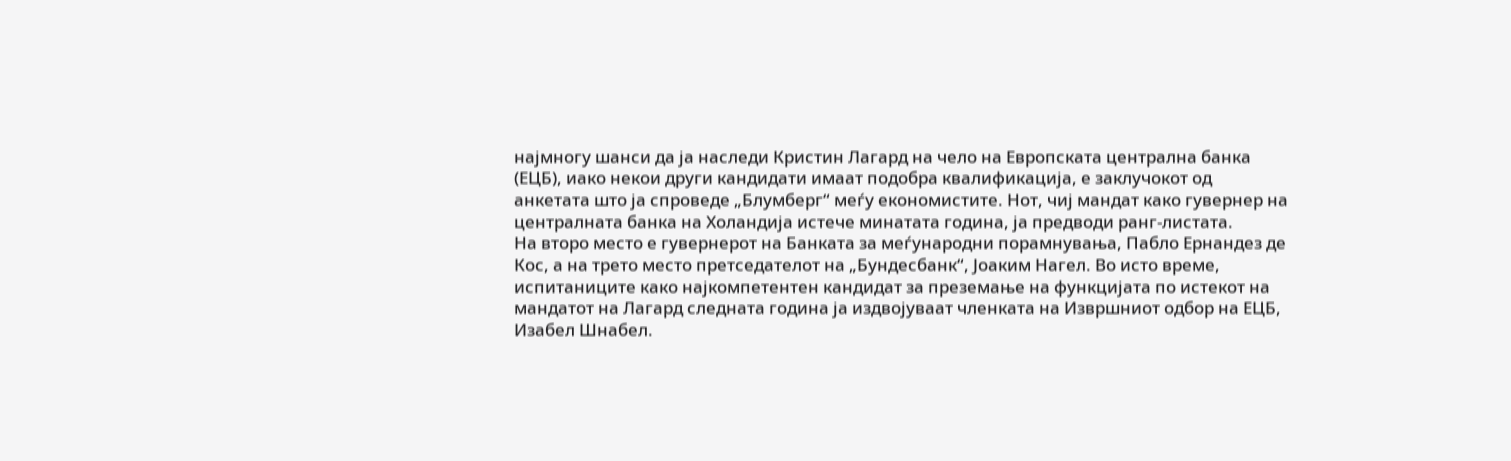најмногу шанси да ја наследи Кристин Лагард на чело на Европската централна банка (ЕЦБ), иако некои други кандидати имаат подобра квалификација, е заклучокот од анкетата што ја спроведе „Блумберг“ меѓу економистите. Нот, чиј мандат како гувернер на централната банка на Холандија истече минатата година, ја предводи ранг-листата.
На второ место е гувернерот на Банката за меѓународни порамнувања, Пабло Ернандез де Кос, а на трето место претседателот на „Бундесбанк“, Јоаким Нагел. Во исто време, испитаниците како најкомпетентен кандидат за преземање на функцијата по истекот на мандатот на Лагард следната година ја издвојуваат членката на Извршниот одбор на ЕЦБ, Изабел Шнабел.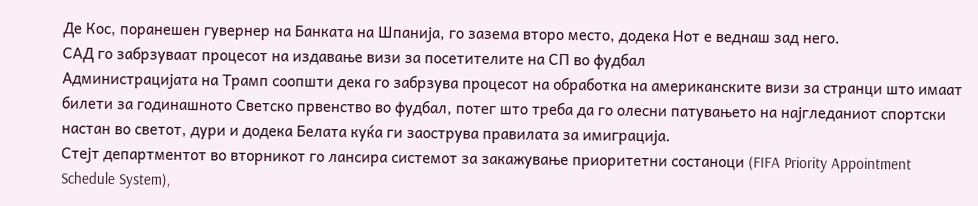Де Кос, поранешен гувернер на Банката на Шпанија, го зазема второ место, додека Нот е веднаш зад него.
САД го забрзуваат процесот на издавање визи за посетителите на СП во фудбал
Администрацијата на Трамп соопшти дека го забрзува процесот на обработка на американските визи за странци што имаат билети за годинашното Светско првенство во фудбал, потег што треба да го олесни патувањето на најгледаниот спортски настан во светот, дури и додека Белата куќа ги заострува правилата за имиграција.
Стејт департментот во вторникот го лансира системот за закажување приоритетни состаноци (FIFA Priority Appointment Schedule System),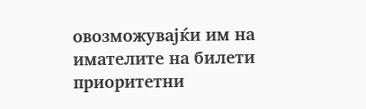овозможувајќи им на имателите на билети приоритетни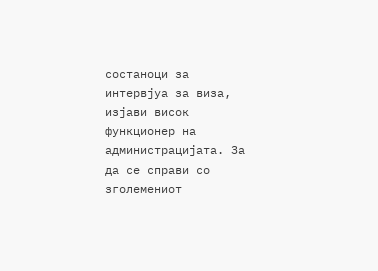состаноци за интервјуа за виза, изјави висок функционер на администрацијата. За да се справи со зголемениот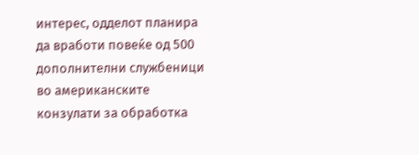интерес, одделот планира да вработи повеќе од 500 дополнителни службеници во американските конзулати за обработка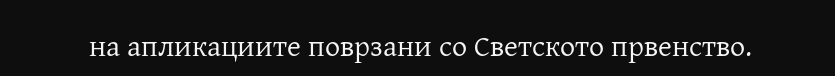на апликациите поврзани со Светското првенство.